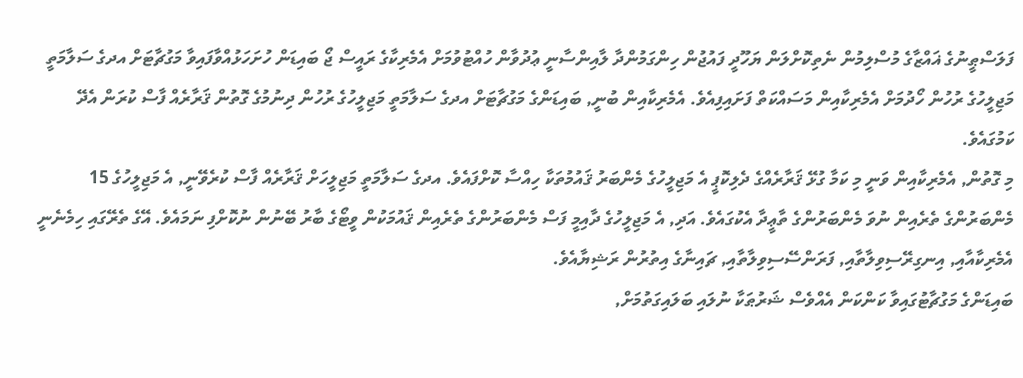ފަލަސްޠީނުގެ ޣައްޒާގެ މުސްލިމުން ނެތިކޮށްލަން ޔަހޫދީ ފައުޖުން ހިންގަމުންދާ ލާއިންސާނީ ޢުދުވާން ހުއްޓުވުމަށް އެމެރިކާގެ ރައީސް ޖޯ ބައިޑަން ހުށަހަޅުއްވާފައިވާ މަގުޗާޓަށް އދގެ ސަލާމަތީ މަޖިލީހުގެ ރުހުން ހޯދުމަށް އެމެރިކާއިން މަސައްކަތް ފަށައިފިއެވެ. އެމެރިކާއިން ބުނީ, ބައިޑަންގެ މަގުޗާޓަށް އދގެ ސަލާމަތީ މަޖިލީހުގެ ރުހުން ދިނުމުގެ ގޮތުން ޤަރާރެއް ފާސް ކުރަން އެދޭ ކަމުގައެވެ.
މި ގޮތުން, އެމެރިކާއިން ވަނީ މި ކަމާ ގުޅޭ ޤަރާރެއްގެ ދެލިކޮޕީ އެ މަޖިލީހުގެ މެންބަރު ޤައުމުތަކާ ހިއްސާ ކޮށްފައެވެ. އދގެ ސަލާމަތީ މަޖިލީހަށް ޤަރާރެއް ފާސް ކުރެވޭނީ, އެ މަޖިލީހުގެ 15 މެންބަރުންގެ ތެރެއިން ނުވަ މެންބަރުންގެ ތާޢީދާ އެކުގައެވެ. އަދި, އެ މަޖިލީހުގެ ދާއިމީ ފަސް މެންބަރުންގެ ތެރެއިން ޤައުމަކުން ވީޓޯގެ ބާރު ބޭނުން ނުކޮށްފި ނަމައެވެ. އޭގެ ތެރޭގައި ހިމެނެނީ އެމެރިކާއާއި, އިނގިރޭސިވިލާތާއި, ފަރަންސޭސިވިލާތާއި, ޗައިނާގެ އިތުރުން ރަޝިޔާއެވެ.
ބައިޑަންގެ މަގުޗާޓުގައިވާ ކަންކަން އެއްވެސް ޝަރުޠަކާ ނުލައި ބަލައިގަތުމަށް,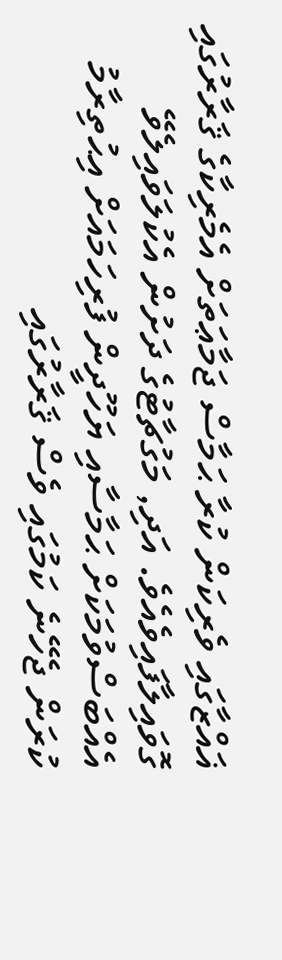ޣައްޒާގައި ވެރިކަން ކުރާ ޙަމާސް ޖަމާޢަތަށް އެމެރިކާގެ ޤަރާރުގައި ގޮވައިލާފައިވެއެވެ. އަދި, މަގުޗާޓުގެ ދަށުން އެކުލަވައިލެވޭ އެއްބަސްވުމަކަށް ޙަމާސާއި ޔަހޫދީން ފުރިހަމައަށް އިޙުތިރާމު ކުރަން ޖެހޭނެ ކަމުގައި ވެސް ޤަރާރުގައި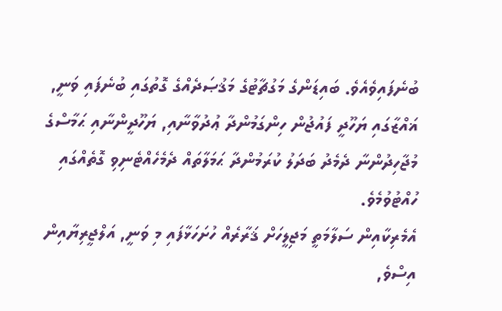ބުނެފައިވެއެވެ. ބައިޑަންގެ މަގުޗާޓުގެ މަޤުޞަދެއްގެ ގޮތުގައި ބުނެފައި ވަނީ, ޣައްޒާގައި ޔަހޫދީ ފައުޖުން ހިންގަމުންދާ ޢުދުވާނާއި, ޔަހޫދީންނާއި ޙަމާސްގެ މުޖާހިދުންނާ ދެމެދު ބަދަލު ކުރަމުންދާ ޙަމަލާތައް ދެމެހެއްޓެނިވި ގޮތެއްގައި ހުއްޓުވުމެވެ.
އެމެރިކާއިން ސަލާމަތީ މަޖިލީހަށް ޤަރާރެއް ހުށަހަޅާފައި މި ވަނީ, އަލްޖީރިޔާއިން އިސްވެ,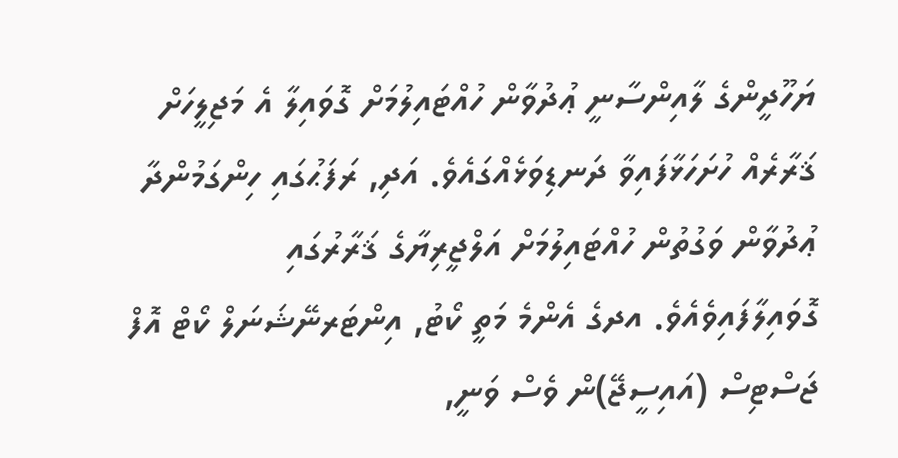ޔަހޫދީންގެ ލާއިންސާނީ ޢުދުވާން ހުއްޓައިލުމަށް ގޮވައިލާ އެ މަޖިލީހަށް ޤަރާރެއް ހުށަހަޅާފައިވާ ދަނޑިވަޅެއްގައެވެ. އަދި, ރަފަޙުގައި ހިންގަމުންދާ ޢުދުވާން ވަގުތުން ހުއްޓައިލުމަށް އަލްޖީރިޔާގެ ޤަރާރުގައި ގޮވައިލާފައިވެއެވެ. އދގެ އެންމެ މަތީ ކޯޓު, އިންޓަރނޭޝަނަލް ކޯޓް އޮފް ޖަސްޓިސް (އައިސީޖޭ)ން ވެސް ވަނީ,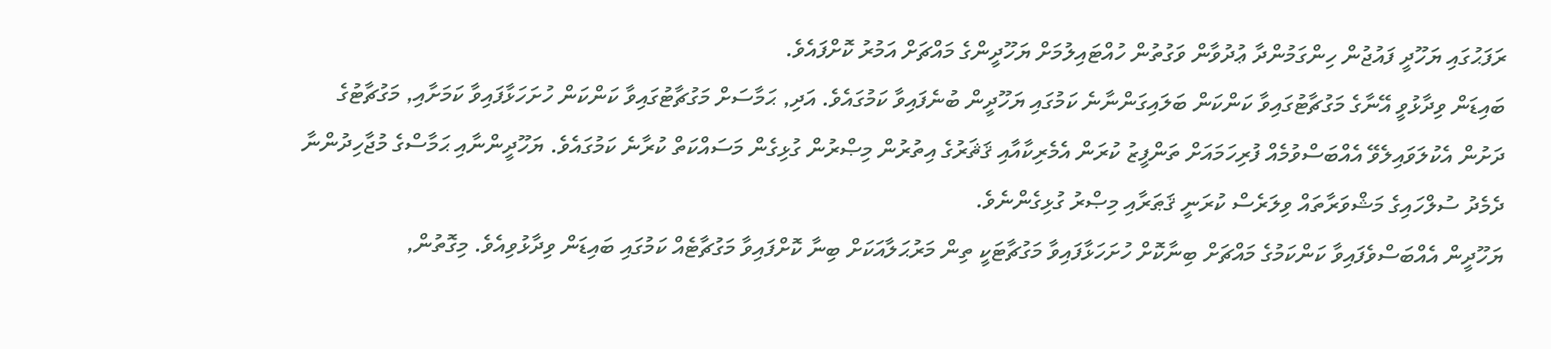ރަފަޙުގައި ޔަހޫދީ ފައުޖުން ހިންގަމުންދާ ޢުދުވާން ވަގުތުން ހުއްޓައިލުމަށް ޔަހޫދީންގެ މައްޗަށް އަމުރު ކޮށްފައެވެ.
ބައިޑަން ވިދާޅުވީ އޭނާގެ މަގުޗާޓުގައިވާ ކަންކަން ބަލައިގަންނާނެ ކަމުގައި ޔަހޫދީން ބުނެފައިވާ ކަމުގައެވެ. އަދި, ޙަމާސަށް މަގުޗާޓުގައިވާ ކަންކަން ހުށަހަޅާފައިވާ ކަމަށާއި, މަގުޗާޓުގެ ދަށުން އެކުލަވައިލެވޭ އެއްބަސްވުމެއް ފުރިހަމައަށް ތަންފީޒު ކުރަން އެމެރިކާއާއި ޤަޘަރުގެ އިތުރުން މިޞްރުން ގުޅިގެން މަސައްކަތް ކުރާނެ ކަމުގައެވެ. ޔަހޫދީންނާއި ޙަމާސްގެ މުޖާހިދުންނާ ދެމެދު ސުލްހައިގެ މަޝްވަރާތައް ވިލަރެސް ކުރަނީ ޤަޠަރާއި މިޞްރު ގުޅިގެންނެވެ.
ޔަހޫދީން އެއްބަސްވެފައިވާ ކަންކަމުގެ މައްޗަށް ބިނާކޮށް ހުށަހަޅާފައިވާ މަގުޗާޓަކީ ތިން މަރުޙަލާއަކަށް ބިނާ ކޮށްފައިވާ މަގުޗާޓެއް ކަމުގައި ބައިޑަން ވިދާޅުވިއެވެ. މިގޮތުން,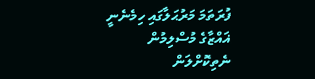ފުރަތަމަ މަރުޙަލާގައި ހިމެނެނީ ޣައްޒާގެ މުސްލިމުން ނެތިކޮށްލަން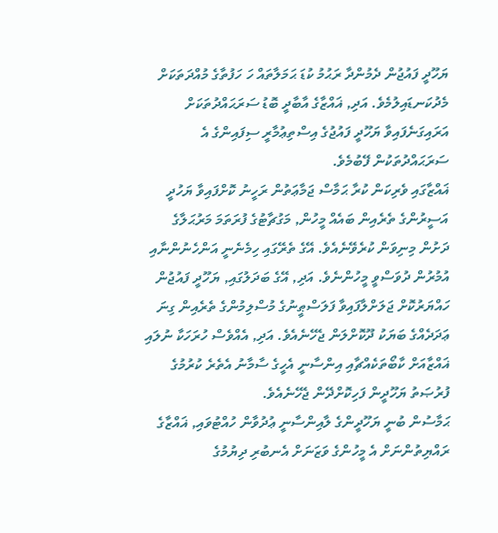ޔަހޫދީ ފައުޖުން ދެމުންދާ ރަޙުމު ކުޑަ ޙަމަލާތައް ހަ ހަފުތާގެ މުއްދަތަކަށް މެދުކަނޑައިލުމެވެ. އަދި, ޣައްޒާގެ އާބާދީ ބޮޑު ސަރަޙައްދުތަކަށް އަރައިގަނެފައިވާ ޔަހޫދީ ފައުޖުގެ އިސްތިޢުމާރީ ސިފައިންގެ އެ ސަރަޙައްދުތަކުން ފޭބުމެވެ.
ޣައްޒާގައި ވެރިކަން ކުރާ ޙަމާސް ޖަމާޢަތުން ރަހީނު ކޮށްފައިވާ ޔަހުދީ އަސީރުންގެ ތެރެއިން ބައެއް މީހުން, މަގުޗާޓުގެ ފުރަތަމަ މަރުޙަލާގެ ދަށުން މިނިވަން ކުރެވޭނެއެވެ. އޭގެ ތެރޭގައި ހިމެނެނީ އަންހެނުންނާއި އުމުރުން ދުވަސްވީ މީހުންނެވެ. އަދި, އޭގެ ބަދަލުގައި, ޔަހޫދީ ފައުޖުން ހައްޔަރުކޮށް ޖަލަށްލާފައިވާ ފަލަސްޠީނުގެ މުސްލިމުންގެ ތެރެއިން ގިނަ ޢަދަދެއްގެ ބަޔަކު ދޫކޮށްލަން ޖެހޭނެއެވެ. އަދި, އެއްވެސް ހުރަހަކާ ނުލައި ޣައްޒާއަށް ކާބޯތަކެއްޗާއި އިންސާނީ އެހީގެ ސާމާނު އެތެރެ ކުރުމުގެ ފުރުޞަތު ޔަހޫދީން ފަހިކޮށްދޭން ޖެހޭނެއެވެ.
ޙަމާސުން ބުނީ ޔަހޫދީންގެ ލާއިންސާނީ ޢުދުވާން ހުއްޓުވައި, ޣައްޒާގެ ރައްޔިތުންނަށް އެ މީހުންގެ ވަޒަނަށް އެނބުރި ދިޔުމުގެ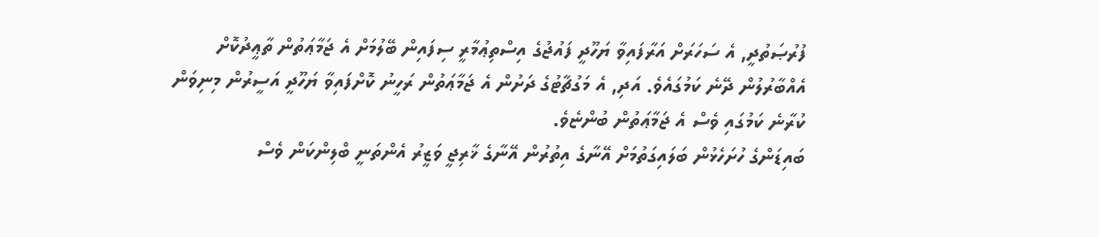ފުރުޞަތުދީ, އެ ސަހަރަށް އަރާފައިވާ ޔަހޫދީ ފައުޖުގެ އިސްތިޢުމާރީ ސިފައިން ބޭލުމަށް އެ ޖަމާޢަތުން ތާޢީދުކޮށް އެއްބާރުލުން ދޭނެ ކަމުގައެވެ. އަދި, އެ މަގުޗާޓުގެ ދަށުން އެ ޖަމާޢަތުން ރަހީނު ކޮށްފައިވާ ޔަހޫދީ އަސީރުން މިނިވަން ކުރާނެ ކަމުގައި ވެސް އެ ޖަމާޢަތުން ބުންޏެވެ.
ބައިޑަންގެ ހުށަހެޅުން ބަލައިގަތުމަށް އޭނާގެ އިތުރުން އޭނާގެ ޚާރިޖީ ވަޒީރު އެންތަނީ ބްލިންކަން ވެސް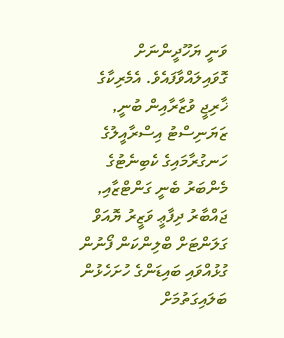ވަނީ ޔަހޫދީންނަށް ގޮވައިލައްވާފައެވެ. އެމެރިކާގެ ޚާރިޖީ ވުޒާރާއިން ބުނީ, ޒަޔަނިސްޓު އިސްރާއީލުގެ ހަނގުރާމައިގެ ކެބިނެޓުގެ މެންބަރު ބެނީ ގަންޓްޒާއި, ޖައްބާރު ދިފާޢީ ވަޒީރު ޔޮއަވް ގަލަންޓަށް ބްލިންކަން ފޯނުން ގުޅުއްވައި ބައިޑަންގެ ހުށަހެޅުން ބަލައިގަތުމަށް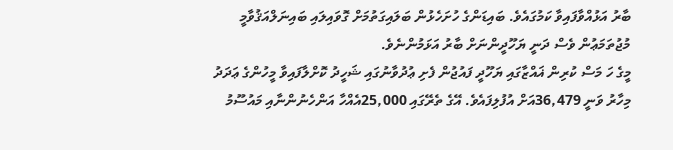ބާރު އަޅުއްވާފައިވާ ކަމުގައެވެ. ބައިޑަންގެ ހުށަހެޅުން ބަލައިގަތުމަށް ގޮވައިލައި ބައިނަލްއަޤުވާމީ މުޖުތަމަޢުން ވެސް ދަނީ ޔަހޫދީންނަށް ބާރު އަޅަމުންނެވެ.
މީގެ ހަ މަސް ކުރިން ޣައްޒާގައި ޔަހޫދީ ފައުޖުން ފެށި ޢުދުވާނުގައި ޝަހީދު ކޮށްލާފައިވާ މީހުންގެ ޢަދަދު މިހާރު ވަނީ 36,479އަށް އުފުލިފައެވެ. އޭގެ ތެރޭގައި 25,000އެއްހާ އަންހެނުންނާއި މައުސޫމު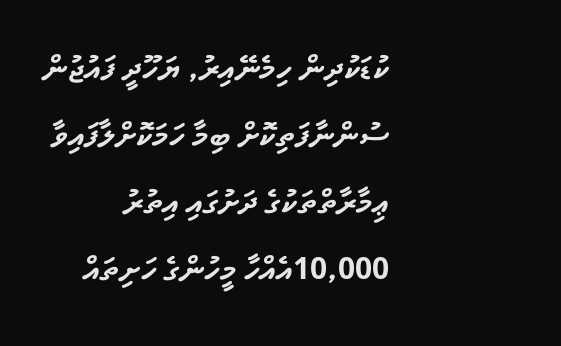ކުޑަކުދިން ހިމެނޭއިރު, ޔަހޫދީ ފައުޖުން ސުންނާފަތިކޮށް ބިމާ ހަމަކޮށްލާފައިވާ ޢިމާރާތްތަކުގެ ދަށުގައި އިތުރު 10,000އެއްހާ މީހުންގެ ހަށިތައް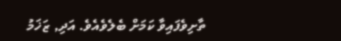ތާށިވެފައިވާ ކަމަށް ބެލެވެއެވެ. އަދި, ޒަޚަމު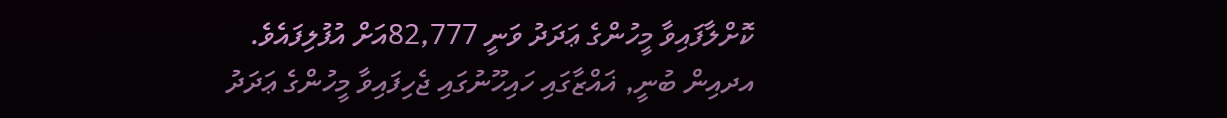ކޮށްލާފައިވާ މީހުންގެ ޢަދަދު ވަނީ 82,777އަށް އުފުލިފައެވެ. އދއިން ބުނީ, ޣައްޒާގައި ހައިހޫނުގައި ޖެހިފައިވާ މީހުންގެ ޢަދަދު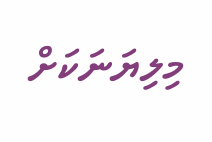މިލިޔަނަކަށް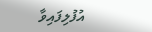އުފުލިފައިވާ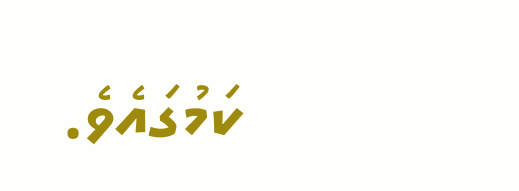ކަމުގައެވެ.